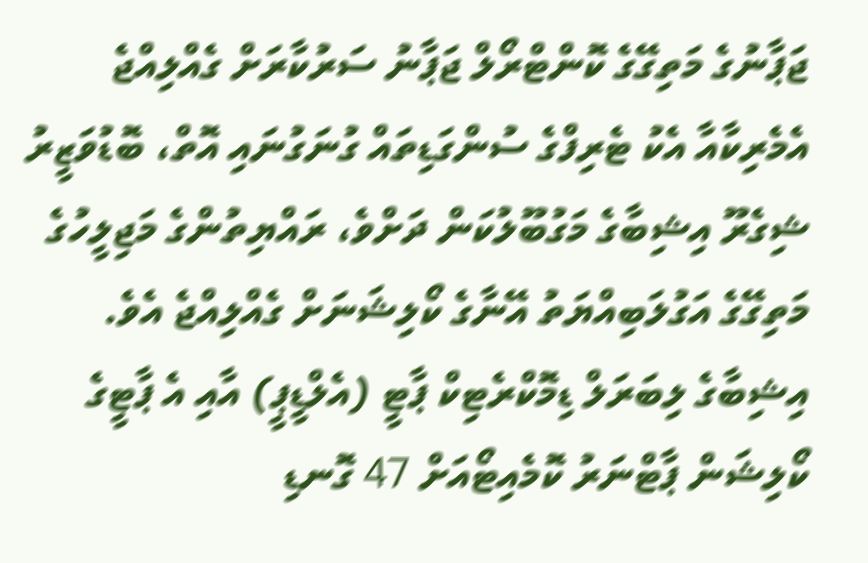ޖަޕާނުގެ މަތިގޭގެ ކޮންޓްރޯލް ޖަޕާނު ސަރުކާރަށް ގެއްލިއްޖެ
އެމެރިކާއާ އެކު ޓެރިފްގެ ސުންގަޑިތައް ގުނަގުނައި އޮތް، ބޮޑުވަޒީރު ޝިގެރޫ އިޝިބާގެ މަގުބޫލުކަން ދަށްވެ، ރައްޔިތުންގެ މަޖިލީހުގެ މަތިގޭގެ އަގުލަބިއްޔަތު އޭނާގެ ކޯލިޝަނަށް ގެއްލިއްޖެ އެވެ.
އިޝިބާގެ ލިބަރަލް ޑިމޮކްރެޓިކް ޕާޓީ (އެލްޑީޕީ) އާއި އެ ޕާޓީގެ ކޯލިޝަން ޕާޓްނަރު ކޮމެއިޓޯއަށް 47 ގޮނޑި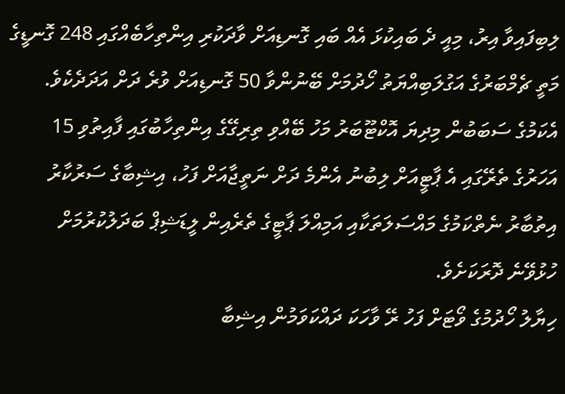ލިބިފައިވާ އިރު، މިއީ ދެ ބައިކުޅަ އެއް ބައި ގޮނޑިއަށް ވާދަކުރި އިންތިހާބެއްގައި 248 ގޮނޑީގެ މަތީ ޗެމްބަރުގެ އަގުލަބިއްޔަތު ހޯދުމަށް ބޭނުންވާ 50 ގޮނޑިއަށް ވުރެ ދަށް އަދަދެކެވެ.
އެކަމުގެ ސަބަބުން މިދިޔަ އޮކްޓޫބަރު މަހު ބޭއްވި ތިރިގޭގެ އިންތިހާބުގައި ފާއިތުވި 15 އަހަރުގެ ތެރޭގައި އެ ޕާޓީއަށް ލިބުނު އެންމެ ދަށް ނަތީޖާއަށް ފަހު، އިޝިބާގެ ސަރުކާރު އިތުބާރު ނެތްކަމުގެ މައްސަލަތަކާއި އަމިއްލަ ޕާޓީގެ ތެރެއިން ލީޑަޝިޕް ބަދަލުކުރުމަށް ހުޅުވޭނެ ދޮރަކަށެވެ.
ހިޔާލު ހޯދުމުގެ ވޯޓަށް ފަހު ރޭ ވާހަކަ ދައްކަވަމުން އިޝިބާ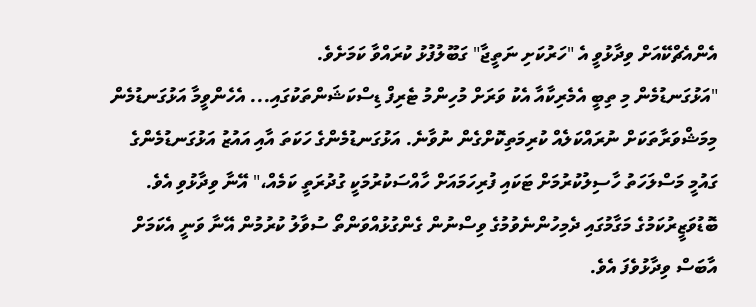އެންއެޗްކޭއަށް ވިދާޅުވީ އެ "ހަރުކަށި ނަތީޖާ" ގަބޫލުފުޅު ކުރައްވާ ކަމަށެވެ.
"އަޅުގަނޑުމެން މި ތިބީ އެމެރިކާއާ އެކު ވަރަށް މުހިންމު ޓެރިފް ޑިސްކަޝަންތަކުގައި... އެހެންވީމާ އަޅުގަނޑުމެން މިމަޝްވަރާތަކަށް ނުރައްކަލެއް ކުރިމަތިކޮށްގެން ނުވާނެ. އަޅުގަނޑުމެންގެ ހަކަތަ އާއި އައުޒު އަޅުގަނޑުމެންގެ ގައުމީ މަސްލަހަތު ހާސިލުކުރުމަށް ޓަކައި ފުރިހަމައަށް ހާއްސަކުރުމަކީ ގުދުރަތީ ކަމެއް،" އޭނާ ވިދާޅުވި އެވެ.
ބޮޑުވަޒީރުކަމުގެ މަގާމުގައި ދެމިހުންނެވުމުގެ ވިސްނުން ގެންގުޅުއްވަންތޯ ސުވާލު ކުރުމުން އޭނާ ވަނީ އެކަމަށް އާބަސް ވިދާޅުވެފަ އެވެ.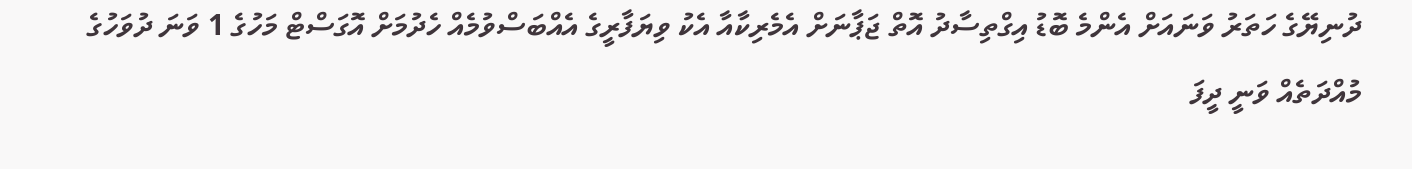ދުނިޔޭގެ ހަތަރު ވަނައަށް އެންމެ ބޮޑު އިގްތިސާދު އޮތް ޖަޕާނަށް އެމެރިކާއާ އެކު ވިޔަފާރީގެ އެއްބަސްވުމެއް ހެދުމަށް އޮގަސްޓް މަހުގެ 1 ވަނަ ދުވަހުގެ މުއްދަތެއް ވަނީ ދީފަ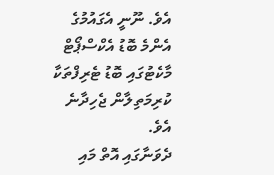އެވެ. ނޫނީ އެގައުމުގެ އެންމެ ބޮޑު އެކްސްޕޯޓް މާކެޓުގައި ބޮޑު ޓެރިފްތަކާ ކުރިމަތިލާން ޖެހިދާނެ އެވެ.
ދެވަނާގައި އޮތް މައި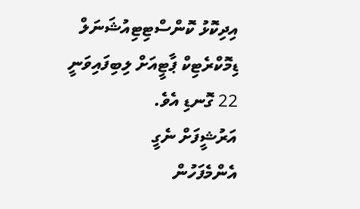އިދިކޮޅު ކޮންސްޓިޓިއުޝަނަލް ޑިމޮކްރެޓިކް ޕާޓީއަށް ލިބިފައިވަނީ 22 ގޮނޑި އެވެ.
އަރުޝީފަށް ނެގީ
އެންމެފަހުން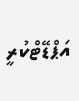އަޕްޑޭޓްކުރީ